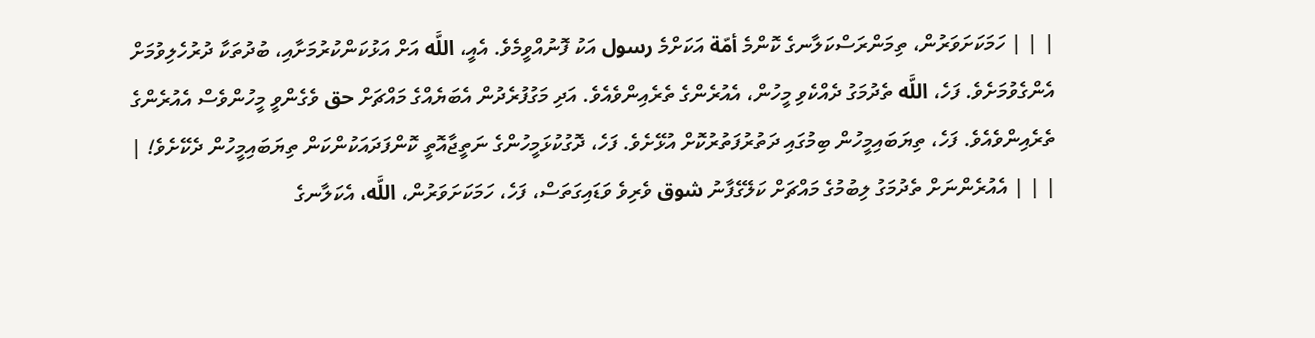| | | ހަމަކަށަވަރުން، ތިމަންރަސްކަލާނގެ ކޮންމެ أمّة އަކަށްމެ رسول އަކު ފޮނުއްވީމެވެ. އެއީ، اللَّه އަށް އަޅުކަންކުރުމަށާއި، ބުދުތަކާ ދުރުހެލިވުމަށް އެންގެވުމަށެވެ. ފަހެ، اللَّه ތެދުމަގު ދެއްކެވި މީހުން، އެއުރެންގެ ތެރެއިންވެއެވެ. އަދި މަގުފުރެދުން އެބަޔެއްގެ މައްޗަށް حق ވެގެންވީ މީހުންވެސް އެއުރެންގެ ތެރެއިންވެއެވެ. ފަހެ، ތިޔަބައިމީހުން ބިމުގައި ދަތުރުފަތުރުކޮށް އުޅޭށެވެ. ފަހެ، ދޮގުކުޅަމީހުންގެ ނަތީޖާއޮތީ ކޮންފަދައަކުންކަން ތިޔަބައިމީހުން ދެކޭށެވެ! |
| | | އެއުރެންނަށް ތެދުމަގު ލިބުމުގެ މައްޗަށް ކަލޭގެފާނު شوق ވެރިވެ ވަޑައިގަތަސް، ފަހެ، ހަމަކަށަވަރުން، اللَّه، އެކަލާނގެ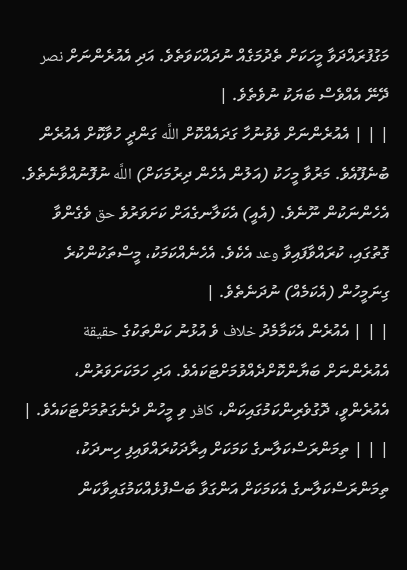މަގުފުރައްދަވާ މީހަކަށް ތެދުމަގެއް ނުދައްކަވަތެވެ. އަދި އެއުރެންނަށް نصر ދޭނޭ އެއްވެސް ބަޔަކު ނުވެތެވެ. |
| | | އެއުރެންނަށް ވެވުނުހާ ގަދައެއްކޮށް اللَّه ގަންދީ ހުވާކޮށް އެއުރެން ބުނެފޫއެވެ. މަރުވާ މީހަކު (އަލުން އެހެން ދިރުމަކަށް) اللَّه ނުފޮނުއްވާނެތެވެ. އެހެންނަކުން ނޫނެވެ. (އެއީ) އެކަލާނގެއަށް ކަށަވަރުވެ حق ވެގެންވާ ގޮތުގައި، ކުރައްވާފައިވާ وعد އެކެވެ. އެހެނެއްކަމަކު، މީސްތަކުންކުރެ ގިނަމީހުން (އެކަމެއް) ނުދަނެތެވެ. |
| | | އެއުރެން އެކަމާމެދު خلاف ވެ އުޅުނު ކަންތަކުގެ حقيقة އެއުރެންނަށް ބަޔާންކޮށްދެއްވުމަށްޓަކައެވެ. އަދި ހަމަކަށަވަރުން، އެއުރެންވީ، ދޮގުވެރިންކަމުގައިކަން، كافر ވި މީހުން ދެނެގަތުމަށްޓަކައެވެ. |
| | | ތިމަންރަސްކަލާނގެ ކަމަކަށް އިރާދަކުރައްވައިފި ހިނދަކު، ތިމަންރަސްކަލާނގެ އެކަމަކަށް އަންގަވާ ބަސްފުޅެއްކަމުގައިވާކަން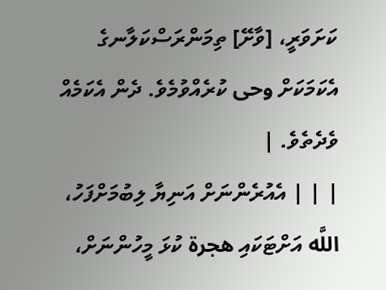ކަށަވަރީ، [ވާށޭ] ތިމަންރަސްކަލާނގެ އެކަމަކަށް وحى ކުރެއްވުމެވެ. ދެން އެކަމެއް ވެދެތެވެ. |
| | | އެއުރެންނަށް އަނިޔާ ލިބުމަށްފަހު، اللَّه އަށްޓަކައި هجرة ކުޅަ މީހުންނަށް،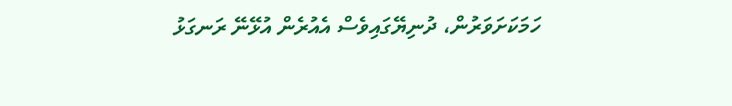ހަމަކަށަވަރުން، ދުނިޔޭގައިވެސް އެއުރެން އުޅޭނޭ ރަނގަޅު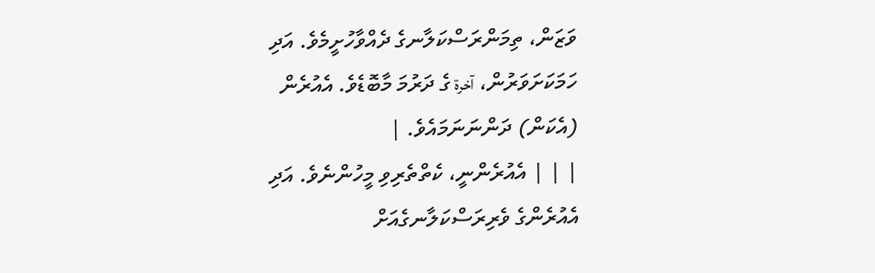ވަޒަން، ތިމަންރަސްކަލާނގެ ދެއްވާހުށީމެވެ. އަދި ހަމަކަށަވަރުން، آخرة ގެ ދަރުމަ މާބޮޑެވެ. އެއުރެން (އެކަން) ދަންނަނަމައެވެ. |
| | | އެއުރެންނީ، ކެތްތެރިވި މީހުންނެވެ. އަދި އެއުރެންގެ ވެރިރަސްކަލާނގެއަށް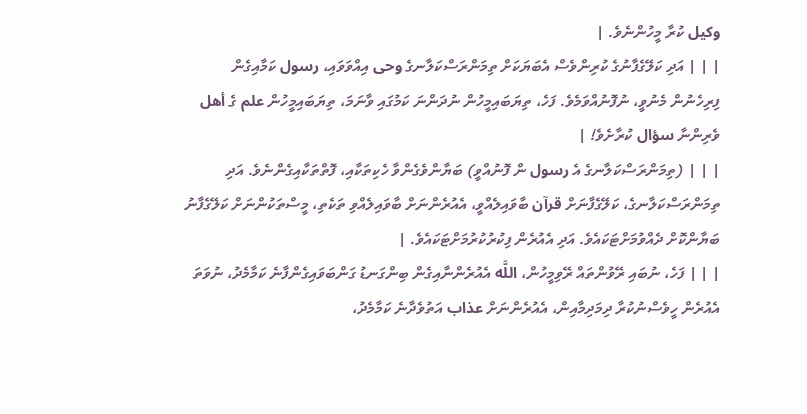وكيل ކުރާ މީހުންނެވެ. |
| | | އަދި ކަލޭގެފާނުގެ ކުރިންވެސް އެބަޔަކަށް ތިމަންރަސްކަލާނގެ وحى އިއްވަވައި، رسول ކަމާއިގެން ފިރިހެނުން މެނުވީ، ނުފޮނުއްވަމެވެ. ފަހެ، ތިޔަބައިމީހުން ނުދަންނަ ކަމުގައި ވާނަމަ، ތިޔަބައިމީހުން علم ގެ أهل ވެރިންނާ سؤال ކުރާށެވެ! |
| | | (ތިމަންރަސްކަލާނގެ އެ رسول ން ފޮނުއްވީ) ބަޔާންވެގެންވާ ހެކިތަކާއި، ފޮތްތަކާއިގެންނެވެ. އަދި ތިމަންރަސްކަލާނގެ، ކަލޭގެފާނަށް قرآن ބާވައިލެއްވީ، އެއުރެންނަށް ބާވައިލެއްވި ތަކެތި، މީސްތަކުންނަށް ކަލޭގެފާނު ބަޔާންކޮށް ދެއްވުމަށްޓަކައެވެ. އަދި އެއުރެން ފިކުރުކުރުމަށްޓަކައެވެ. |
| | | ފަހެ، ނުބައި ރޭވުންތައް ރޭވިމީހުން، اللَّه އެއުރެންނާއިގެން ބިންގަނޑު ގަންބަވައިގެންފާނެ ކަމާމެދު، ނުވަތަ އެއުރެން ހީވެސްނުކުރާ ދިމަދިމާއިން، އެއުރެންނަށް عذاب އަތުވެދާނެ ކަމާމެދު،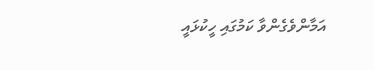އަމާންވެގެންވާ ކަމުގައި ހީކުޅައީ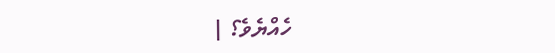ހެއްޔެވެ؟ |